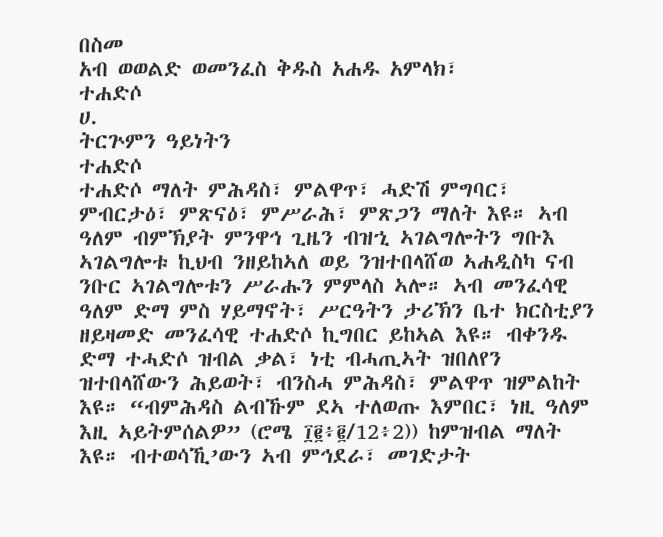በስመ
አብ ወወልድ ወመንፈስ ቅዱስ አሐዱ አምላክ፣
ተሐድሶ
ሀ.
ትርጕምን ዓይነትን
ተሐድሶ
ተሐድሶ ማለት ምሕዳስ፣ ምልዋጥ፣ ሓድሽ ምግባር፣ ምብርታዕ፣ ምጽናዕ፣ ምሥራሕ፣ ምጽጋን ማለት እዩ። ኣብ ዓለም ብምኽያት ምንዋኅ ጊዜን ብዝኂ ኣገልግሎትን ግቡእ ኣገልግሎቱ ኪህብ ንዘይከኣለ ወይ ንዝተበላሸወ ኣሐዲስካ ናብ ንቡር ኣገልግሎቱን ሥራሑን ምምላስ ኣሎ። ኣብ መንፈሳዊ ዓለም ድማ ምስ ሃይማኖት፣ ሥርዓትን ታሪኽን ቤተ ክርስቲያን ዘይዛመድ መንፈሳዊ ተሐድሶ ኪግበር ይከኣል እዩ። ብቀንዱ ድማ ተሓድሶ ዝብል ቃል፣ ነቲ ብሓጢኣት ዝበለየን ዝተበላሸውን ሕይወት፣ ብንስሓ ምሕዳስ፣ ምልዋጥ ዝምልከት እዩ። “ብምሕዳስ ልብኹም ደኣ ተለወጡ እምበር፣ ነዚ ዓለም እዚ ኣይትምሰልዎ” (ሮሜ ፲፪፥፪/12፥2)) ከምዝብል ማለት እዩ። ብተወሳኺ’ውን ኣብ ምኅደራ፣ መገድታት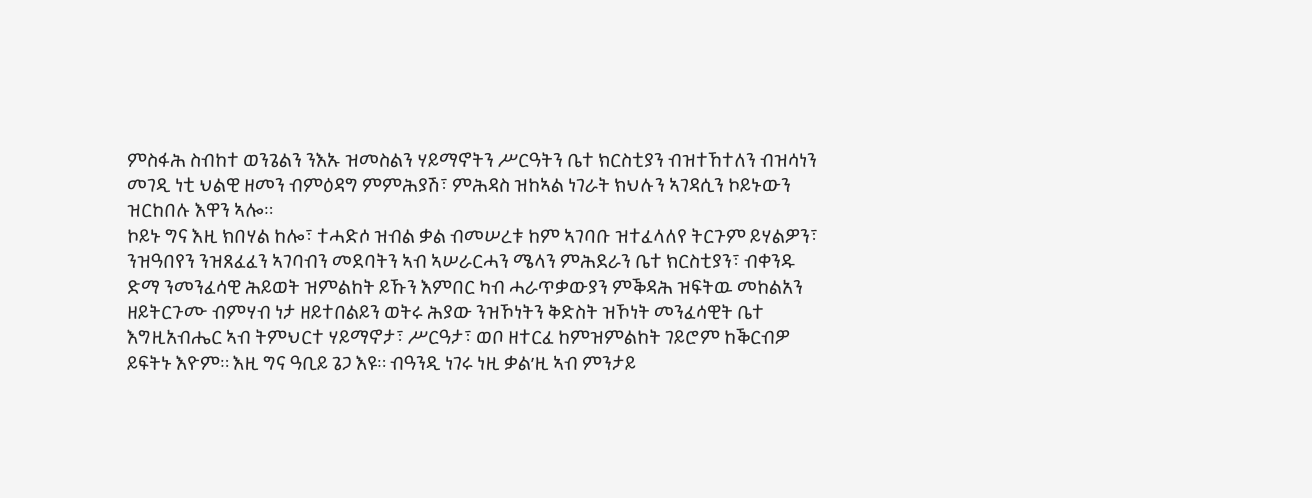ምስፋሕ ስብከተ ወንጌልን ንእኡ ዝመስልን ሃይማኖትን ሥርዓትን ቤተ ክርስቲያን ብዝተኸተለን ብዝሳነን መገዲ ነቲ ህልዊ ዘመን ብምዕዳግ ምምሕያሽ፣ ምሕዳስ ዝከኣል ነገራት ክህሉን ኣገዳሲን ኮይኑውን ዝርከበሉ እዋን ኣሎ።
ኮይኑ ግና እዚ ክበሃል ከሎ፣ ተሓድሶ ዝብል ቃል ብመሠረቱ ከም ኣገባቡ ዝተፈላለየ ትርጉም ይሃልዎን፣ ንዝዓበየን ንዝጸፈፈን ኣገባብን መደባትን ኣብ ኣሠራርሓን ሜላን ምሕደራን ቤተ ክርስቲያን፣ ብቀንዱ ድማ ንመንፈሳዊ ሕይወት ዝምልከት ይኹን እምበር ካብ ሓራጥቃውያን ምቕዳሕ ዝፍትዉ መከልአን ዘይትርጉሙ ብምሃብ ነታ ዘይተበልይን ወትሩ ሕያው ንዝኾነትን ቅድስት ዝኾነት መንፈሳዊት ቤተ እግዚአብሔር ኣብ ትምህርተ ሃይማኖታ፣ ሥርዓታ፣ ወቦ ዘተርፈ ከምዝምልከት ገይሮም ከቕርብዎ ይፍትኑ እዮም። እዚ ግና ዓቢይ ጌጋ እዩ። ብዓንዲ ነገሩ ነዚ ቃል’ዚ ኣብ ምንታይ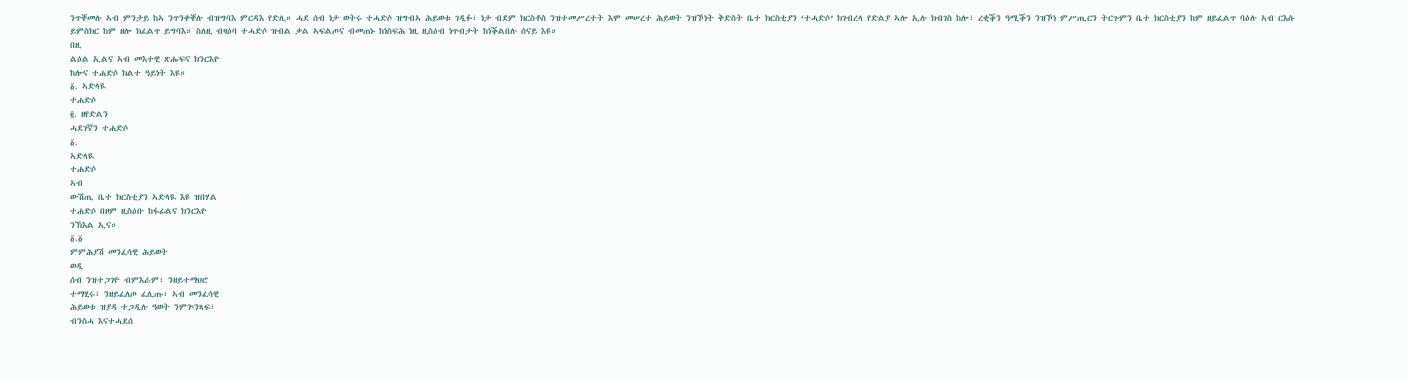ንጥቐመሉ ኣብ ምንታይ ከኣ ንጥንቀቐሉ ብዝግባእ ምርዳእ የድሊ። ሓደ ሰብ ነታ ወትሩ ተሓድሶ ዝግብኣ ሕይወቱ ገዲፉ፣ ነታ ብደም ክርስቶስ ንዝተመሥረተት እሞ መሠረተ ሕይወት ንዝኾነት ቅድስት ቤተ ክርስቲያን ‘ተሓድሶ’ ክገብረላ የድልያ ኣሎ ኢሉ ክብገስ ከሎ፣ ረቂቕን ዓሚቕን ንዝኾነ ምሥጢርን ትርጉምን ቤተ ክርስቲያን ከም ዘይፈልጥ ባዕሉ ኣብ ርእሱ ይምስክር ከም ዘሎ ክፈልጥ ይግባእ። ስለዚ ብዛዕባ ተሓድሶ ዝብል ቃል ኣፍልጦና ብመጠኑ ከነስፍሕ ነዚ ዚስዕብ ነጥብታት ከነቕልበሉ ሰናይ እዩ።
በዚ
ልዕል ኢልና ኣብ መእተዊ ጽሑፍና ክንርእዮ
ከሎና ተሐድሶ ክልተ ዓይነት እዩ።
፩. ኣድላዪ
ተሐድሶ
፪. ዘየድልን
ሓደገኛን ተሐድሶ
፩.
ኣድላዪ
ተሐድሶ
ኣብ
ውሽጢ ቤተ ክርስቲያን ኣድላዪ እዩ ዝበሃል
ተሐድሶ በዞም ዚስዕቡ ከፋፊልና ክንርእዮ
ንኽእል ኢና።
፩.፩
ምምሕያሽ መንፈሳዊ ሕይወት
ወዲ
ሰብ ንዝተጋገዮ ብምእራም፣ ንዘይተማህሮ
ተማሂሩ፣ ንዘይፈለጦ ፈሊጡ፣ ኣብ መንፈሳዊ
ሕይወቱ ዝያዳ ተጋዲሉ ዓወት ንምጕንጻፍ፣
ብንስሓ እናተሓደሰ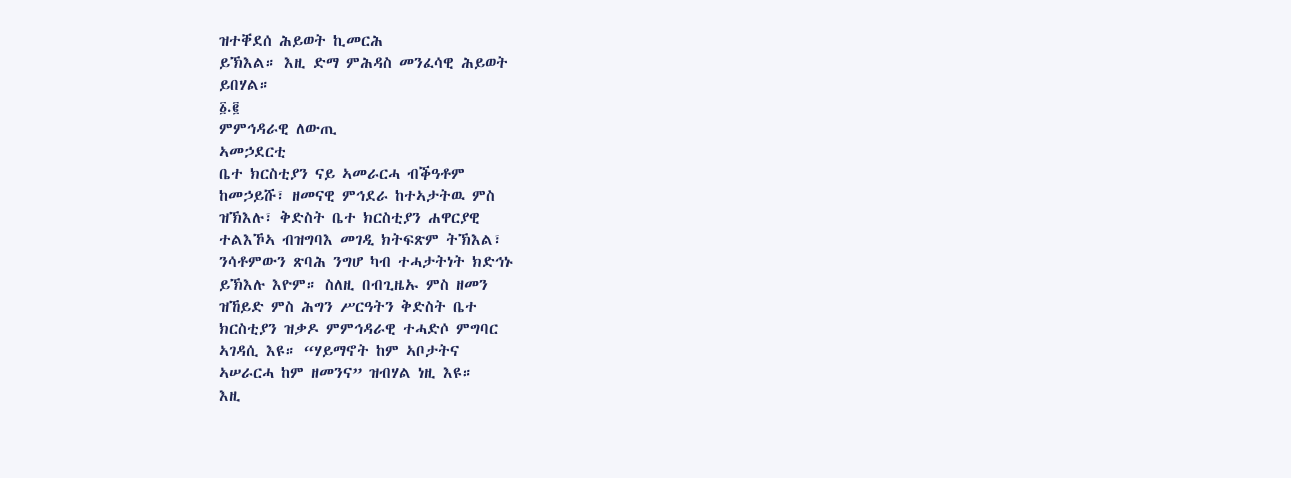ዝተቐደሰ ሕይወት ኪመርሕ
ይኽእል። እዚ ድማ ምሕዳስ መንፈሳዊ ሕይወት
ይበሃል።
፩.፪
ምምኅዳራዊ ለውጢ
ኣመኃደርቲ
ቤተ ክርስቲያን ናይ ኣመራርሓ ብቕዓቶም
ከመኃይሹ፣ ዘመናዊ ምኅደራ ከተኣታትዉ ምስ
ዝኽእሉ፣ ቅድስት ቤተ ክርስቲያን ሐዋርያዊ
ተልእኾኣ ብዝግባእ መገዲ ክትፍጽም ትኽእል፣
ንሳቶምውን ጽባሕ ንግሆ ካብ ተሓታትነት ክድኅኑ
ይኽእሉ እዮም። ስለዚ በብጊዜኡ ምስ ዘመን
ዝኸይድ ምስ ሕግን ሥርዓትን ቅድስት ቤተ
ክርስቲያን ዝቃዶ ምምኅዳራዊ ተሓድሶ ምግባር
ኣገዳሲ እዩ። “ሃይማኖት ከም ኣቦታትና
ኣሠራርሓ ከም ዘመንና” ዝብሃል ነዚ እዩ።
እዚ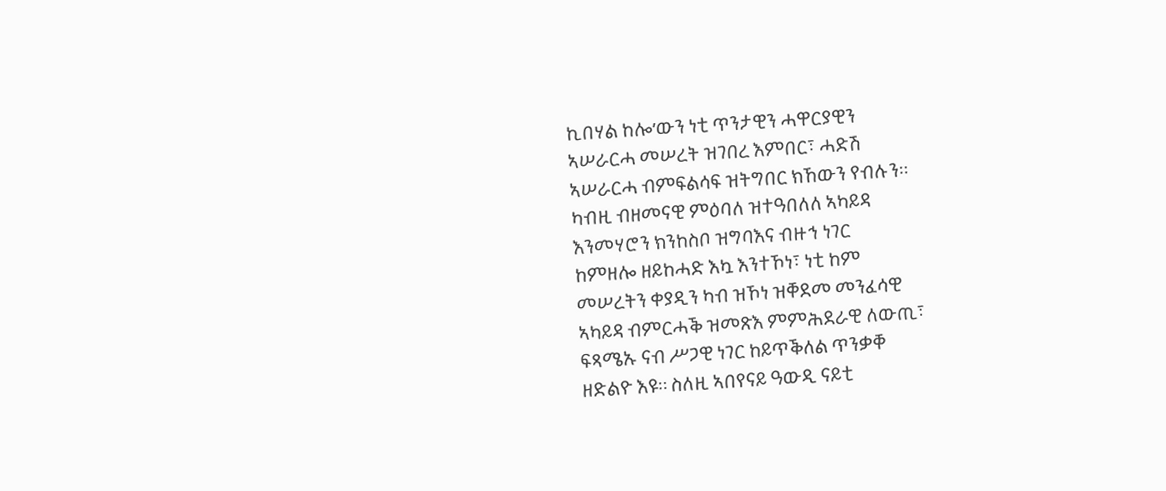ኪበሃል ከሎ’ውን ነቲ ጥንታዊን ሓዋርያዊን
ኣሠራርሓ መሠረት ዝገበረ እምበር፣ ሓድሽ
ኣሠራርሓ ብምፍልሳፍ ዝትግበር ክኸውን የብሉን።
ካብዚ ብዘመናዊ ምዕባለ ዝተዓበለለ ኣካይዳ
እንመሃሮን ክንከስቦ ዝግባእና ብዙኅ ነገር
ከምዘሎ ዘይከሓድ እኳ እንተኾነ፣ ነቲ ከም
መሠረትን ቀያዲን ካብ ዝኾነ ዝቐደመ መንፈሳዊ
ኣካይዳ ብምርሓቕ ዝመጽእ ምምሕደራዊ ለውጢ፣
ፍጻሜኡ ናብ ሥጋዊ ነገር ከይጥቕለል ጥንቃቐ
ዘድልዮ እዩ። ስለዚ ኣበየናይ ዓውዲ ናይቲ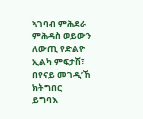ኣገባብ ምሕደራ ምሕዳስ ወይውን ለውጢ የድልዮ
ኢልካ ምፍታሽ፣ በየናይ መገዲ’ኸ ክትግበር
ይግባእ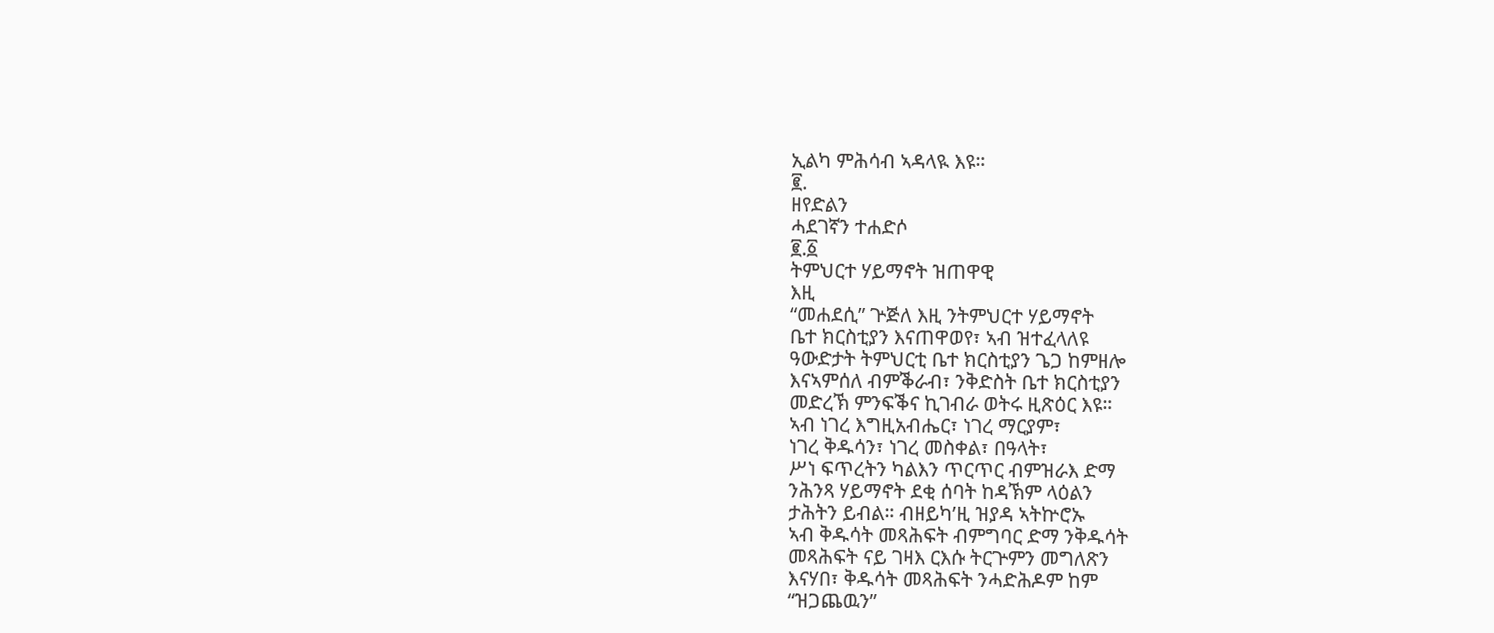ኢልካ ምሕሳብ ኣዳላዪ እዩ።
፪.
ዘየድልን
ሓደገኛን ተሐድሶ
፪.፩
ትምህርተ ሃይማኖት ዝጠዋዊ
እዚ
“መሐደሲ” ጕጅለ እዚ ንትምህርተ ሃይማኖት
ቤተ ክርስቲያን እናጠዋወየ፣ ኣብ ዝተፈላለዩ
ዓውድታት ትምህርቲ ቤተ ክርስቲያን ጌጋ ከምዘሎ
እናኣምሰለ ብምቕራብ፣ ንቅድስት ቤተ ክርስቲያን
መድረኽ ምንፍቕና ኪገብራ ወትሩ ዚጽዕር እዩ።
ኣብ ነገረ እግዚአብሔር፣ ነገረ ማርያም፣
ነገረ ቅዱሳን፣ ነገረ መስቀል፣ በዓላት፣
ሥነ ፍጥረትን ካልእን ጥርጥር ብምዝራእ ድማ
ንሕንጻ ሃይማኖት ደቂ ሰባት ከዳኽም ላዕልን
ታሕትን ይብል። ብዘይካ’ዚ ዝያዳ ኣትኵሮኡ
ኣብ ቅዱሳት መጻሕፍት ብምግባር ድማ ንቅዱሳት
መጻሕፍት ናይ ገዛእ ርእሱ ትርጕምን መግለጽን
እናሃበ፣ ቅዱሳት መጻሕፍት ንሓድሕዶም ከም
“ዝጋጨዉን”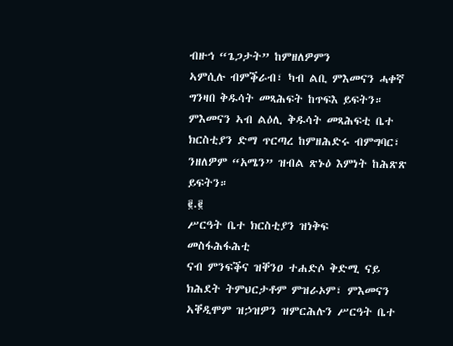ብዙኅ “ጌጋታት” ከምዘለዎምን
ኣምሲሉ ብምቕራብ፣ ካብ ልቢ ምእመናን ሓቀኛ
ግንዛበ ቅዱሳት መጻሕፍት ከጥፍእ ይፍትን።
ምእመናን ኣብ ልዕሊ ቅዱሳት መጻሕፍቲ ቤተ
ክርስቲያን ድማ ጥርጣረ ከምዘሕድሩ ብምግባር፣
ንዘለዎም “አሜን” ዝብል ጽኑዕ እምነት ከሕጽጽ
ይፍትን።
፪.፪
ሥርዓት ቤተ ክርስቲያን ዝነቅፍ
መስፋሕፋሕቲ
ናብ ምንፍቕና ዝቐንዐ ተሐድሶ ቅድሚ ናይ
ክሕደት ትምህርታቶም ምዝራኦም፣ ምእመናን
ኣቐዲሞም ዝኃዝዎን ዝምርሕሉን ሥርዓት ቤተ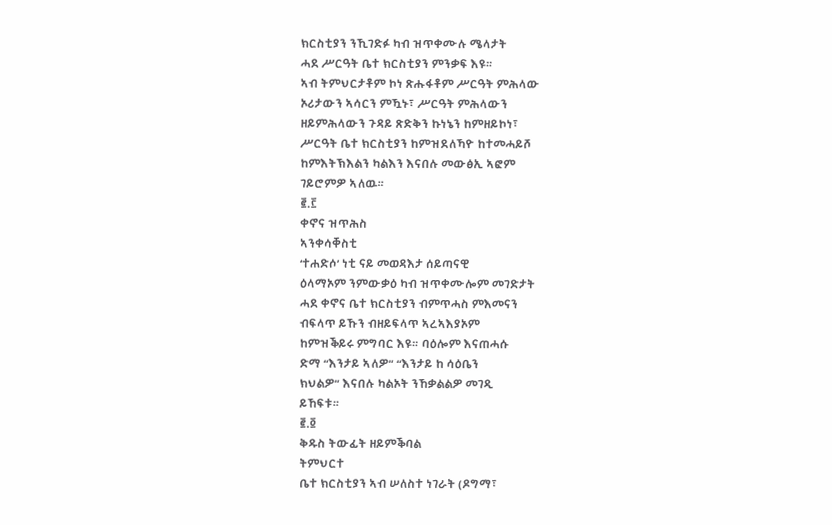ክርስቲያን ንኺገድፉ ካብ ዝጥቀሙሉ ሜላታት
ሓደ ሥርዓት ቤተ ክርስቲያን ምንቃፍ እዩ።
ኣብ ትምህርታቶም ኮነ ጽሑፋቶም ሥርዓት ምሕላው
ኦሪታውን ኣሳርን ምዃኑ፣ ሥርዓት ምሕላውን
ዘይምሕላውን ጉዳይ ጽድቅን ኩነኔን ከምዘይኮነ፣
ሥርዓት ቤተ ክርስቲያን ከምዝደለኻዮ ከተመሓይሾ
ከምእትኽእልን ካልእን እናበሉ መውፅኢ ኣፎም
ገይሮምዎ ኣለዉ።
፪.፫
ቀኖና ዝጥሕስ
ኣንቀሳቐስቲ
‘ተሐድሶ’ ነቲ ናይ መወዳእታ ሰይጣናዊ
ዕላማኦም ንምውቃዕ ካብ ዝጥቀሙሎም መገድታት
ሓደ ቀኖና ቤተ ክርስቲያን ብምጥሓስ ምእመናን
ብፍላጥ ይኹን ብዘይፍላጥ ኣረኣእያኦም
ከምዝቕይሩ ምግባር እዩ። ባዕሎም እናጠሓሱ
ድማ “እንታይ ኣለዎ” “እንታይ ከ ሳዕቤን
ክህልዎ” እናበሉ ካልኦት ንኸቃልልዎ መገዲ
ይኸፍቱ።
፪.፬
ቅዱስ ትውፊት ዘይምቕባል
ትምህርተ
ቤተ ክርስቲያን ኣብ ሠለስተ ነገራት (ዶግማ፣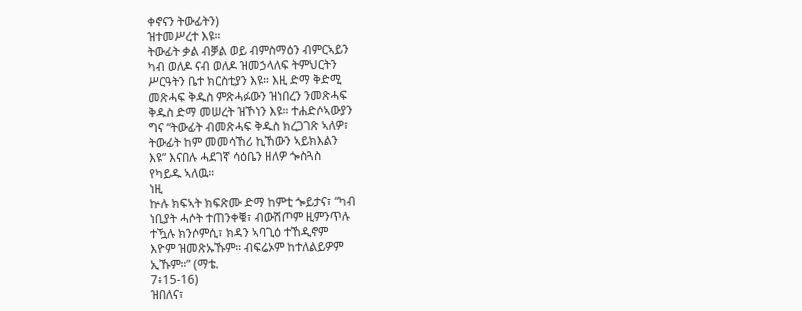ቀኖናን ትውፊትን)
ዝተመሥረተ እዩ።
ትውፊት ቃል ብቓል ወይ ብምስማዕን ብምርኣይን
ካብ ወለዶ ናብ ወለዶ ዝመኃላለፍ ትምህርትን
ሥርዓትን ቤተ ክርስቲያን እዩ። እዚ ድማ ቅድሚ
መጽሓፍ ቅዱስ ምጽሓፉውን ዝነበረን ንመጽሓፍ
ቅዱስ ድማ መሠረት ዝኾነን እዩ። ተሐድሶኣውያን
ግና “ትውፊት ብመጽሓፍ ቅዱስ ክረጋገጽ ኣለዎ፣
ትውፊት ከም መመሳኸሪ ኪኸውን ኣይክእልን
እዩ” እናበሉ ሓደገኛ ሳዕቤን ዘለዎ ጐስጓስ
የካይዱ ኣለዉ።
ነዚ
ኵሉ ክፍኣት ክፍጽሙ ድማ ከምቲ ጐይታና፣ “ካብ
ነቢያት ሓሶት ተጠንቀቑ፣ ብውሽጦም ዚምንጥሉ
ተዃሉ ክንሶምሲ፣ ክዳን ኣባጊዕ ተኸዲኖም
እዮም ዝመጽኡኹም። ብፍሬኦም ከተለልይዎም
ኢኹም።” (ማቴ.
7፥15-16)
ዝበለና፣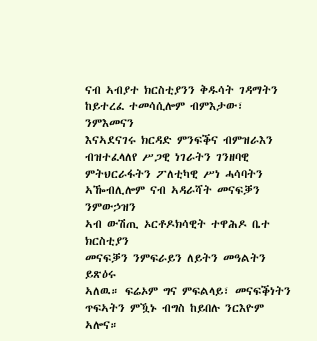ናብ ኣብያተ ክርስቲያንን ቅዱሳት ገዳማትን
ከይተረፈ ተመሳሲሎም ብምእታው፣ ንምእመናን
እናኣደናገሩ ክርዳድ ምንፍቕና ብምዝራእን
ብዝተፈላለየ ሥጋዊ ነገራትን ገንዘባዊ
ምትህርራፋትን ፖለቲካዊ ሥነ ሓሳባትን
ኣዀብሊሎም ናብ ኣዳራሻት መናፍቓን ንምውኃዝን
ኣብ ውሽጢ ኦርቶዶክሳዊት ተዋሕዶ ቤተ ክርስቲያን
መናፍቓን ንምፍራይን ለይትን መዓልትን ይጽዕሩ
ኣለዉ። ፍሬኦም ግና ምፍልላይ፣ መናፍቕነትን
ጥፍኣትን ምዃኑ ብግስ ከይበሉ ንርእዮም ኣሎና።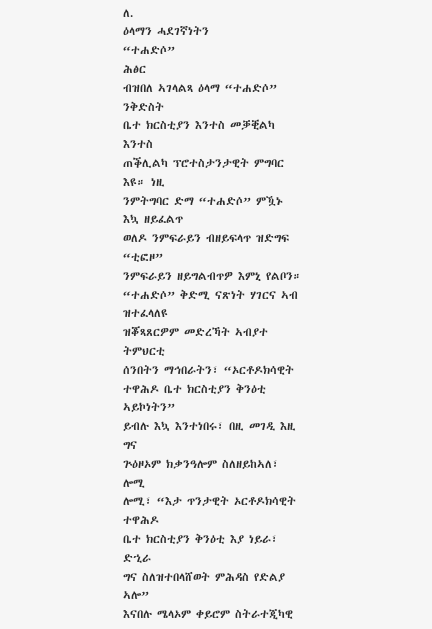ለ.
ዕላማን ሓደገኛነትን
“ተሐድሶ”
ሕፅር
ብዝበለ ኣገላልጻ ዕላማ “ተሐድሶ” ንቅድስት
ቤተ ክርስቲያን እንተስ መቓቒልካ እንተስ
ጠቕሊልካ ፕሮተስታንታዊት ምግባር እዩ። ነዚ
ንምትግባር ድማ “ተሐድሶ” ምዃኑ እኳ ዘይፈልጥ
ወለዶ ንምፍራይን ብዘይፍላጥ ዝድግፍ “ቲፎዞ”
ንምፍራይን ዘይግልብጥዎ እምኒ የልቦን።
“ተሐድሶ” ቅድሚ ናጽነት ሃገርና ኣብ ዝተፈላለዩ
ዝቖጻጸርዎም መድረኻት ኣብያተ ትምህርቲ
ሰንበትን ማኅበራትን፣ “ኦርቶዶክሳዊት
ተዋሕዶ ቤተ ክርስቲያን ቅንዕቲ ኣይኮነትን”
ይብሉ እኳ እንተነበሩ፣ በዚ መገዲ እዚ ግና
ጕዕዞኦም ክቃንዓሎም ስለዘይከኣለ፣ ሎሚ
ሎሚ፣ “እታ ጥንታዊት ኦርቶዶክሳዊት ተዋሕዶ
ቤተ ክርስቲያን ቅንዕቲ እያ ነይራ፣ ድኂራ
ግና ስለዝተበላሸወት ምሕዳስ የድልያ ኣሎ”
እናበሉ ሜላኦም ቀይሮም ስትራተጂካዊ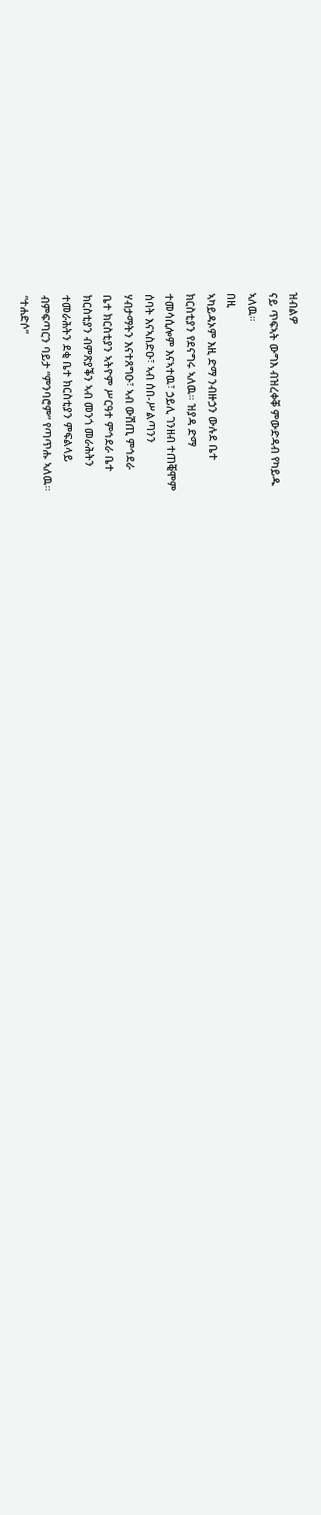ዝብልዎ
ናይ ጥፍኣት ውግእ ብዝረቀቐ ምውድዳብ የካይዱ
ኣለዉ።
በዚ
ኣካይዳኦም እዚ ድማ ንብዙኃን ውሉደ ቤተ
ክርስቲያን የደናግሩ ኣለዉ። ዝያዳ ድማ
ተመሳሲሎም እናኣተዉ፣ ኃይሊ ገንዘብ ተጠቒሞም
ሰባት እናኣስድዑ፣ ኣብ ሰበ-ሥልጣንን
ሃብታማትን እናተጸግዑ፣ ኣብ ውሽጢ ምኅደራ
ቤተ ክርስቲያን ኣትዮም ሥርዓተ ምኅደራ ቤተ
ክርስቲያን ብምጽያቕን ኣብ መንጎ መራሕትን
ተመራሕትን ደቂ ቤተ ክርስቲያን ምፍልላይ
ብምፍጣርን ባይታ “ምንባሮም” የጣጥሑ ኣለዉ።
“ተሐድሶ”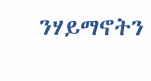ንሃይማኖትን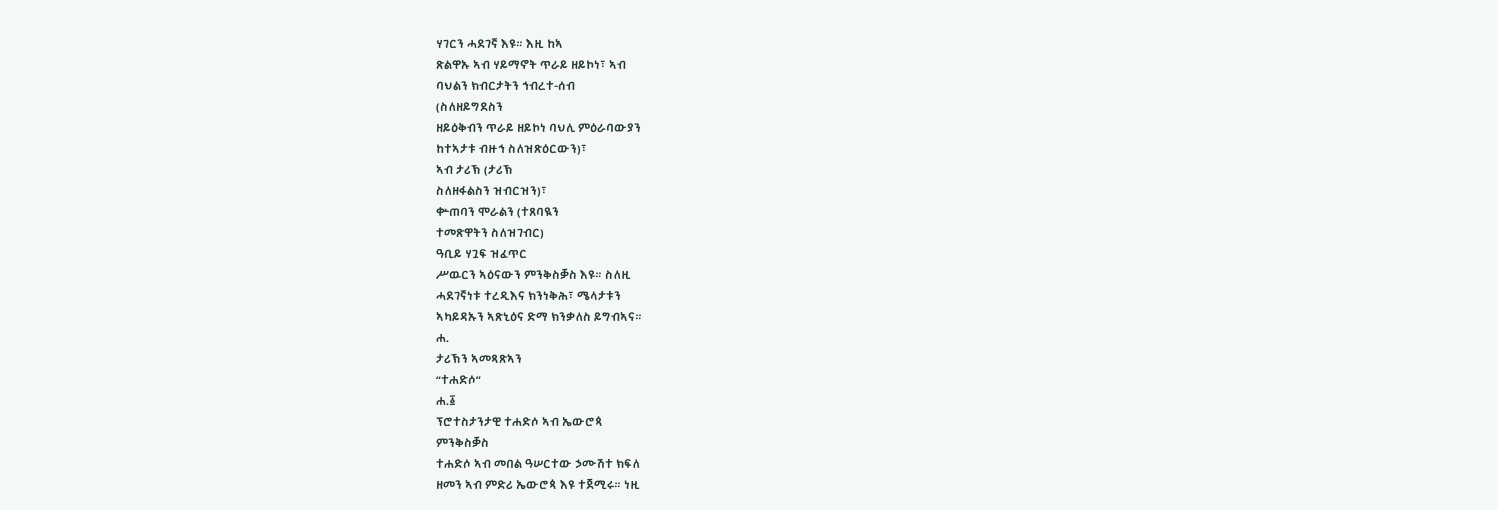ሃገርን ሓደገኛ እዩ። እዚ ከኣ
ጽልዋኡ ኣብ ሃይማኖት ጥራይ ዘይኮነ፣ ኣብ
ባህልን ክብርታትን ኅብረተ-ሰብ
(ስለዘይግደስን
ዘይዕቅብን ጥራይ ዘይኮነ ባህሊ ምዕራባውያን
ከተኣታቱ ብዙኅ ስለዝጽዕርውን)፣
ኣብ ታሪኽ (ታሪኽ
ስለዘፋልስን ዝብርዝን)፣
ቍጠባን ሞራልን (ተጸባዪን
ተመጽዋትን ስለዝገብር)
ዓቢይ ሃጓፍ ዝፈጥር
ሥዉርን ኣዕናውን ምንቅስቓስ እዩ። ስለዚ
ሓደገኛነቱ ተረዲእና ክንነቅሕ፣ ሜላታቱን
ኣካይዳኡን ኣጽኒዕና ድማ ክንቃለስ ይግብኣና።
ሐ.
ታሪኽን ኣመጻጽኣን
“ተሐድሶ”
ሐ.፩
ፕሮተስታንታዊ ተሐድሶ ኣብ ኤውሮጳ
ምንቅስቓስ
ተሐድሶ ኣብ መበል ዓሠርተው ኃሙሽተ ክፍለ
ዘመን ኣብ ምድሪ ኤውሮጳ እዩ ተጀሚሩ። ነዚ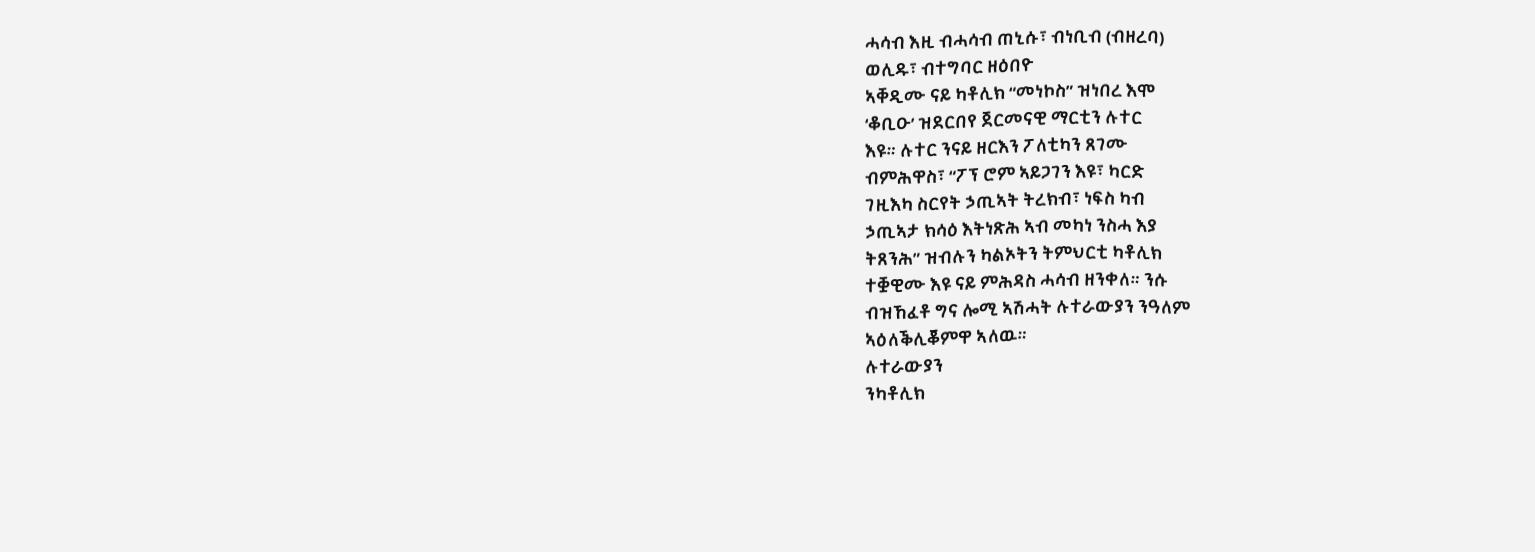ሓሳብ እዚ ብሓሳብ ጠኒሱ፣ ብነቢብ (ብዘረባ)
ወሊዱ፣ ብተግባር ዘዕበዮ
ኣቐዲሙ ናይ ካቶሊክ “መነኮስ” ዝነበረ እሞ
‘ቆቢዑ’ ዝደርበየ ጀርመናዊ ማርቲን ሉተር
እዩ። ሉተር ንናይ ዘርእን ፖለቲካን ጸገሙ
ብምሕዋስ፣ “ፖፕ ሮም ኣይጋገን እዩ፣ ካርድ
ገዚእካ ስርየት ኃጢኣት ትረክብ፣ ነፍስ ካብ
ኃጢኣታ ክሳዕ እትነጽሕ ኣብ መካነ ንስሓ እያ
ትጸንሕ” ዝብሉን ካልኦትን ትምህርቲ ካቶሊክ
ተቛዊሙ እዩ ናይ ምሕዳስ ሓሳብ ዘንቀለ። ንሱ
ብዝኸፈቶ ግና ሎሚ ኣሽሓት ሉተራውያን ንዓለም
ኣዕለቕሊቖምዋ ኣለዉ።
ሉተራውያን
ንካቶሊክ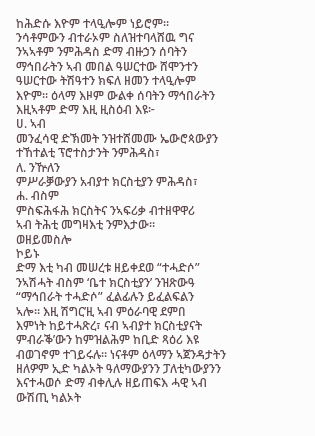ከሕድሱ እዮም ተላዒሎም ነይሮም።
ንሳቶምውን ብተራኦም ስለዝተባላሸዉ ግና
ንኣኣቶም ንምሕዳስ ድማ ብዙኃን ሰባትን
ማኅበራትን ኣብ መበል ዓሠርተው ሸሞንተን
ዓሠርተው ትሽዓተን ክፍለ ዘመን ተላዒሎም
እዮም። ዕላማ እዞም ውልቀ ሰባትን ማኅበራትን
እዚኣቶም ድማ እዚ ዚስዕብ እዩ፦
ሀ. ኣብ
መንፈሳዊ ድኽመት ንዝተሸመሙ ኤውሮጳውያን
ተኸተልቲ ፕሮተስታንት ንምሕዳስ፣
ለ. ንዅለን
ምሥራቓውያን አብያተ ክርስቲያን ምሕዳስ፣
ሐ. ብስም
ምስፍሕፋሕ ክርስትና ንኣፍሪቃ ብተዘዋዋሪ
ኣብ ትሕቲ መግዛእቲ ንምእታው።
ወዘይመስሎ
ኮይኑ
ድማ እቲ ካብ መሠረቱ ዘይቀደወ “ተሓድሶ”
ንኣሽሓት ብስም ‘ቤተ ክርስቲያን’ ንዝጽውዓ
“ማኅበራት ተሓድሶ” ፈልፊሉን ይፈልፍልን
ኣሎ። እዚ ሽግር’ዚ ኣብ ምዕራባዊ ደምበ
እምነት ከይተሓጽረ፣ ናብ ኣብያተ ክርስቲያናት
ምብራቕ’ውን ከምዝልሕም ከቢድ ጻዕሪ እዩ
ብወገኖም ተገይሩሉ። ነናቶም ዕላማን ኣጀንዳታትን
ዘለዎም ኢድ ካልኦት ዓለማውያንን ፓለቲካውያንን
እናተሓወሶ ድማ ብቀሊሉ ዘይጠፍእ ሓዊ ኣብ
ውሽጢ ካልኦት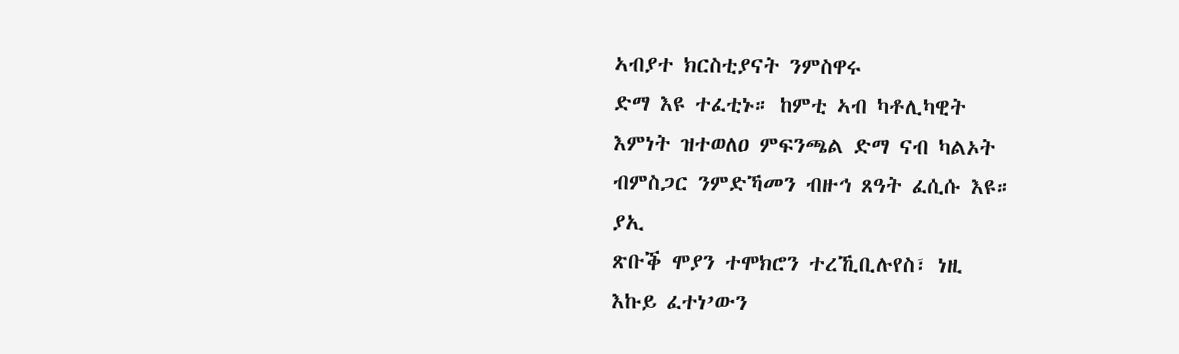ኣብያተ ክርስቲያናት ንምስዋሩ
ድማ እዩ ተፈቲኑ። ከምቲ ኣብ ካቶሊካዊት
እምነት ዝተወለዐ ምፍንጫል ድማ ናብ ካልኦት
ብምስጋር ንምድኻመን ብዙኅ ጸዓት ፈሲሱ እዩ።
ያኢ
ጽቡቕ ሞያን ተሞክሮን ተረኺቢሉየስ፣ ነዚ
እኩይ ፈተነ’ውን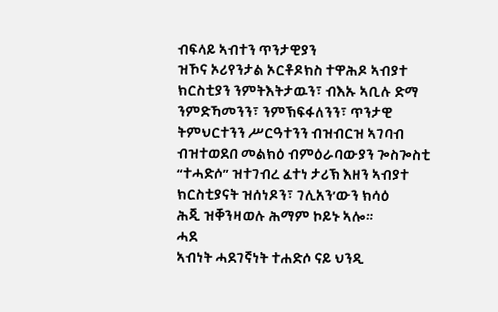ብፍላይ ኣብተን ጥንታዊያን
ዝኾና ኦሪየንታል ኦርቶዶክስ ተዋሕዶ ኣብያተ
ክርስቲያን ንምትእትታዉን፣ ብእኡ ኣቢሉ ድማ
ንምድኻመንን፣ ንምኽፍፋለንን፣ ጥንታዊ
ትምህርተንን ሥርዓተንን ብዝብርዝ ኣገባብ
ብዝተወደበ መልክዕ ብምዕራባውያን ጐስጐስቲ
“ተሓድሶ” ዝተገብረ ፈተነ ታሪኽ እዘን ኣብያተ
ክርስቲያናት ዝሰነዶን፣ ገሊአን’ውን ክሳዕ
ሕጂ ዝቐንዛወሉ ሕማም ኮይኑ ኣሎ።
ሓደ
ኣብነት ሓደገኛነት ተሐድሶ ናይ ህንዲ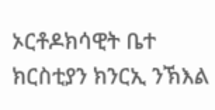ኦርቶዶክሳዊት ቤተ ክርስቲያን ክንርኢ ንኽእል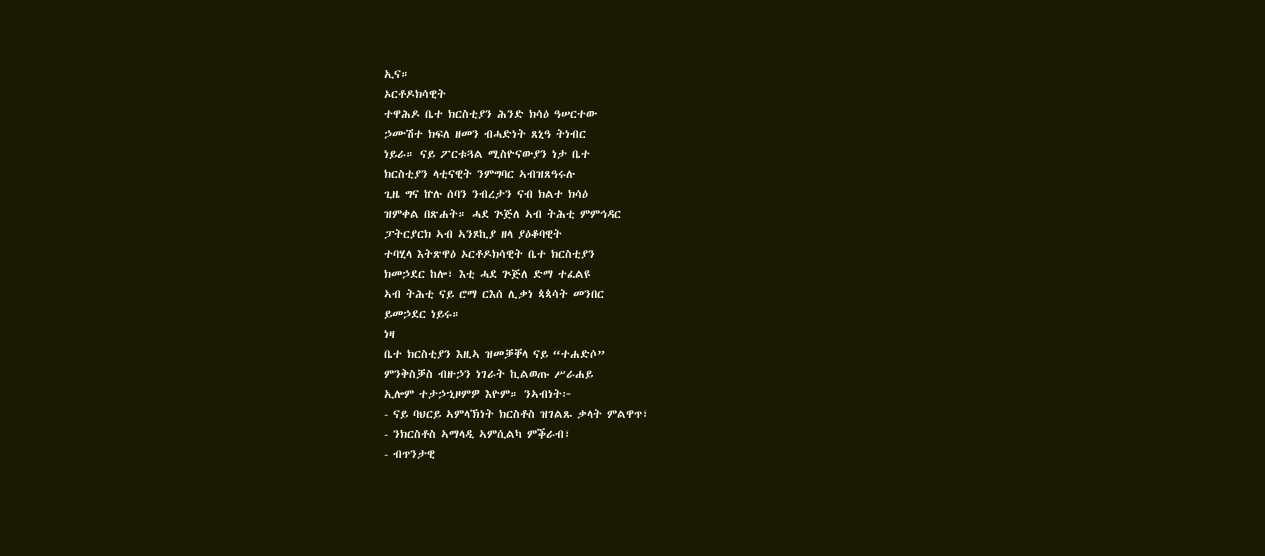ኢና።
ኦርቶዶክሳዊት
ተዋሕዶ ቤተ ክርስቲያን ሕንድ ክሳዕ ዓሠርተው
ኃሙሽተ ክፍለ ዘመን ብሓድነት ጸኒዓ ትነብር
ነይራ። ናይ ፖርቱጓል ሚስዮናውያን ነታ ቤተ
ክርስቲያን ላቲናዊት ንምግባር ኣብዝጸዓሩሉ
ጊዜ ግና ኵሉ ሰባን ንብረታን ናብ ክልተ ክሳዕ
ዝምቀል በጽሐት። ሓደ ጕጅለ ኣብ ትሕቲ ምምኅዳር
ፓትርያርክ ኣብ ኣንጾኪያ ዘላ ያዕቆባዊት
ተባሂላ እትጽዋዕ ኦርቶዶክሳዊት ቤተ ክርስቲያን
ክመኃደር ከሎ፣ እቲ ሓደ ጕጅለ ድማ ተፈልዩ
ኣብ ትሕቲ ናይ ሮማ ርእሰ ሊቃነ ጳጳሳት መንበር
ይመኃደር ነይሩ።
ነዛ
ቤተ ክርስቲያን እዚኣ ዝመቓቐላ ናይ “ተሐድሶ”
ምንቅስቓስ ብዙኃን ነገራት ኪልወጡ ሥራሐይ
ኢሎም ተታኃኂዞምዎ እዮም። ንኣብነት፦
- ናይ ባህርይ ኣምላኽነት ክርስቶስ ዝገልጹ ቃላት ምልዋጥ፣
- ንክርስቶስ ኣማላዲ ኣምሲልካ ምቕራብ፣
- ብጥንታዊ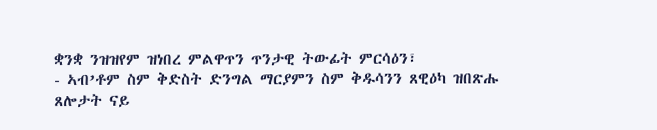ቋንቋ ንዝዝየም ዝነበረ ምልዋጥን ጥንታዊ ትውፊት ምርሳዕን፣
- ኣብ’ቶም ስም ቅድስት ድንግል ማርያምን ስም ቅዱሳንን ጸዊዕካ ዝበጽሑ ጸሎታት ናይ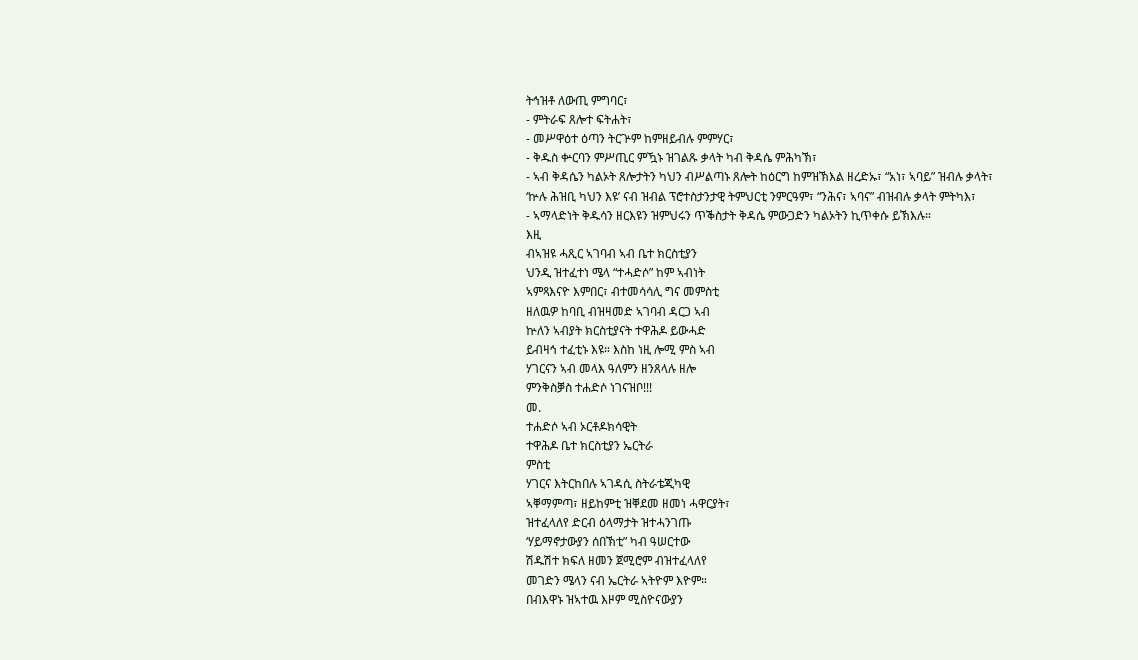ትኅዝቶ ለውጢ ምግባር፣
- ምትራፍ ጸሎተ ፍትሐት፣
- መሥዋዕተ ዕጣን ትርጕም ከምዘይብሉ ምምሃር፣
- ቅዱስ ቍርባን ምሥጢር ምዃኑ ዝገልጹ ቃላት ካብ ቅዳሴ ምሕካኽ፣
- ኣብ ቅዳሴን ካልኦት ጸሎታትን ካህን ብሥልጣኑ ጸሎት ከዕርግ ከምዝኽእል ዘረድኡ፣ “አነ፣ ኣባይ” ዝብሉ ቃላት፣ ‘ኵሉ ሕዝቢ ካህን እዩ’ ናብ ዝብል ፕሮተስታንታዊ ትምህርቲ ንምርዓም፣ “ንሕና፣ ኣባና” ብዝብሉ ቃላት ምትካእ፣
- ኣማላድነት ቅዱሳን ዘርእዩን ዝምህሩን ጥቕስታት ቅዳሴ ምውጋድን ካልኦትን ኪጥቀሱ ይኽእሉ።
እዚ
ብኣዝዩ ሓጺር ኣገባብ ኣብ ቤተ ክርስቲያን
ህንዲ ዝተፈተነ ሜላ “ተሓድሶ” ከም ኣብነት
ኣምጻእናዮ እምበር፣ ብተመሳሳሊ ግና መምስቲ
ዘለዉዎ ከባቢ ብዝዛመድ ኣገባብ ዳርጋ ኣብ
ኵለን ኣብያት ክርስቲያናት ተዋሕዶ ይውሓድ
ይብዛኅ ተፈቲኑ እዩ። እስከ ነዚ ሎሚ ምስ ኣብ
ሃገርናን ኣብ መላእ ዓለምን ዘንጸላሉ ዘሎ
ምንቅስቓስ ተሐድሶ ነገናዝቦ!!!
መ.
ተሐድሶ ኣብ ኦርቶዶክሳዊት
ተዋሕዶ ቤተ ክርስቲያን ኤርትራ
ምስቲ
ሃገርና እትርከበሉ ኣገዳሲ ስትራቴጂካዊ
ኣቐማምጣ፣ ዘይከምቲ ዝቐደመ ዘመነ ሓዋርያት፣
ዝተፈላለየ ድርብ ዕላማታት ዝተሓንገጡ
‘ሃይማኖታውያን ሰበኽቲ” ካብ ዓሠርተው
ሽዱሽተ ክፍለ ዘመን ጀሚሮም ብዝተፈላለየ
መገድን ሜላን ናብ ኤርትራ ኣትዮም እዮም።
በብእዋኑ ዝኣተዉ እዞም ሚስዮናውያን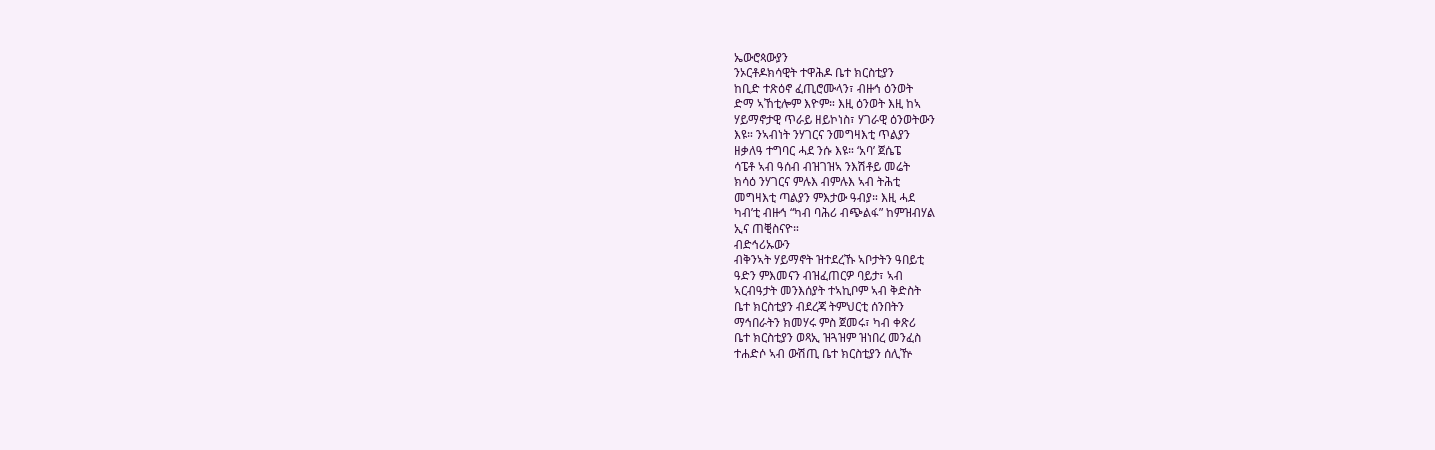ኤውሮጳውያን
ንኦርቶዶክሳዊት ተዋሕዶ ቤተ ክርስቲያን
ከቢድ ተጽዕኖ ፈጢሮሙላን፣ ብዙኅ ዕንወት
ድማ ኣኸቲሎም እዮም። እዚ ዕንወት እዚ ከኣ
ሃይማኖታዊ ጥራይ ዘይኮነስ፣ ሃገራዊ ዕንወትውን
እዩ። ንኣብነት ንሃገርና ንመግዛእቲ ጥልያን
ዘቃለዓ ተግባር ሓደ ንሱ እዩ። ‘አባ’ ጀሴፔ
ሳፔቶ ኣብ ዓሰብ ብዝገዝኣ ንእሽቶይ መሬት
ክሳዕ ንሃገርና ምሉእ ብምሉእ ኣብ ትሕቲ
መግዛእቲ ጣልያን ምእታው ዓብያ። እዚ ሓደ
ካብ’ቲ ብዙኅ “ካብ ባሕሪ ብጭልፋ” ከምዝብሃል
ኢና ጠቒስናዮ።
ብድኅሪኡውን
ብቅንኣት ሃይማኖት ዝተደረኹ ኣቦታትን ዓበይቲ
ዓድን ምእመናን ብዝፈጠርዎ ባይታ፣ ኣብ
ኣርብዓታት መንእሰያት ተኣኪቦም ኣብ ቅድስት
ቤተ ክርስቲያን ብደረጃ ትምህርቲ ሰንበትን
ማኅበራትን ክመሃሩ ምስ ጀመሩ፣ ካብ ቀጽሪ
ቤተ ክርስቲያን ወጻኢ ዝጓዝም ዝነበረ መንፈስ
ተሐድሶ ኣብ ውሽጢ ቤተ ክርስቲያን ሰሊዅ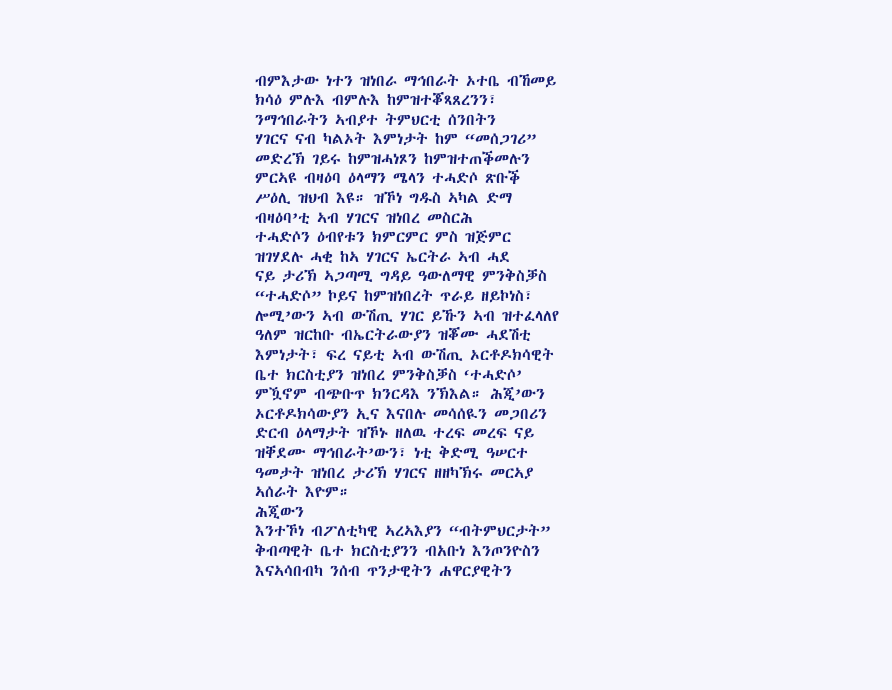ብምእታው ነተን ዝነበራ ማኅበራት ኦተቤ ብኸመይ
ክሳዕ ምሉእ ብምሉእ ከምዝተቖጻጸረንን፣
ንማኅበራትን ኣብያተ ትምህርቲ ሰንበትን
ሃገርና ናብ ካልኦት እምነታት ከም “መሰጋገሪ”
መድረኽ ገይሩ ከምዝሓነጾን ከምዝተጠቕመሉን
ምርኣዩ ብዛዕባ ዕላማን ሜላን ተሓድሶ ጽቡቕ
ሥዕሊ ዝህብ እዩ። ዝኾነ ግዱስ ኣካል ድማ
ብዛዕባ’ቲ ኣብ ሃገርና ዝነበረ መስርሕ
ተሓድሶን ዕብየቱን ክምርምር ምስ ዝጅምር
ዝገሃደሉ ሓቂ ከኣ ሃገርና ኤርትራ ኣብ ሓደ
ናይ ታሪኽ ኣጋጣሚ ግዳይ ዓውለማዊ ምንቅስቓስ
“ተሓድሶ” ኮይና ከምዝነበረት ጥራይ ዘይኮነስ፣
ሎሚ’ውን ኣብ ውሽጢ ሃገር ይኹን ኣብ ዝተፈላለየ
ዓለም ዝርከቡ ብኤርትራውያን ዝቖሙ ሓደሽቲ
እምነታት፣ ፍረ ናይቲ ኣብ ውሽጢ ኦርቶዶክሳዊት
ቤተ ክርስቲያን ዝነበረ ምንቅስቓስ ‘ተሓድሶ’
ምዃኖም ብጭቡጥ ክንርዳእ ንኽእል። ሕጂ’ውን
ኦርቶዶክሳውያን ኢና እናበሉ መሳሰዪን መጋበሪን
ድርብ ዕላማታት ዝኾኑ ዘለዉ ተረፍ መረፍ ናይ
ዝቐደሙ ማኅበራት’ውን፣ ነቲ ቅድሚ ዓሠርተ
ዓመታት ዝነበረ ታሪኽ ሃገርና ዘዘካኽሩ መርኣያ
ኣሰራት እዮም።
ሕጂውን
እንተኾነ ብፖለቲካዊ ኣረኣእያን “ብትምህርታት”
ቅብጣዊት ቤተ ክርስቲያንን ብአቡነ እንጦንዮስን
እናኣሳበብካ ንሰብ ጥንታዊትን ሐዋርያዊትን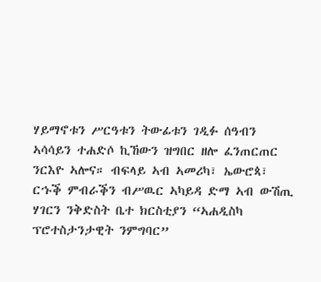ሃይማኖቱን ሥርዓቱን ትውፊቱን ገዲፉ ሰዓብን
ኣሳሳይን ተሐድሶ ኪኸውን ዝግበር ዘሎ ፈንጠርጠር
ንርእዮ ኣሎና። ብፍላይ ኣብ ኣመሪካ፣ ኤውሮጳ፣
ርኁቕ ምብራቕን ብሥዉር ኣካይዳ ድማ ኣብ ውሽጢ
ሃገርን ንቅድስት ቤተ ክርስቲያን “ኣሐዲስካ
ፕሮተስታንታዊት ንምግባር”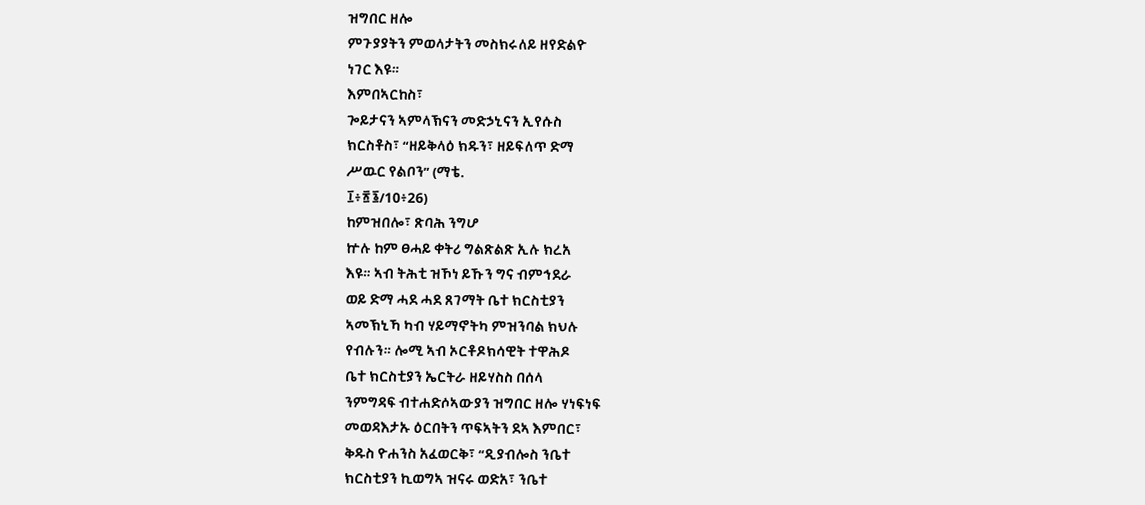ዝግበር ዘሎ
ምጉያያትን ምወላታትን መስክሩለይ ዘየድልዮ
ነገር እዩ።
እምበኣርከስ፣
ጐይታናን ኣምላኽናን መድኃኒናን ኢየሱስ
ክርስቶስ፣ “ዘይቅላዕ ክዱን፣ ዘይፍለጥ ድማ
ሥዉር የልቦን” (ማቴ.
፲፥፳፮/10፥26)
ከምዝበሎ፣ ጽባሕ ንግሆ
ኵሉ ከም ፀሓይ ቀትሪ ግልጽልጽ ኢሉ ክረአ
እዩ። ኣብ ትሕቲ ዝኾነ ይኹን ግና ብምኅደራ
ወይ ድማ ሓደ ሓደ ጸገማት ቤተ ክርስቲያን
ኣመኽኒኻ ካብ ሃይማኖትካ ምዝንባል ክህሉ
የብሉን። ሎሚ ኣብ ኦርቶዶክሳዊት ተዋሕዶ
ቤተ ክርስቲያን ኤርትራ ዘይሃስስ በሰላ
ንምግዳፍ ብተሐድሶኣውያን ዝግበር ዘሎ ሃነፍነፍ
መወዳእታኡ ዕርበትን ጥፍኣትን ደኣ እምበር፣
ቅዱስ ዮሐንስ አፈወርቅ፣ “ዲያብሎስ ንቤተ
ክርስቲያን ኪወግኣ ዝናሩ ወድአ፣ ንቤተ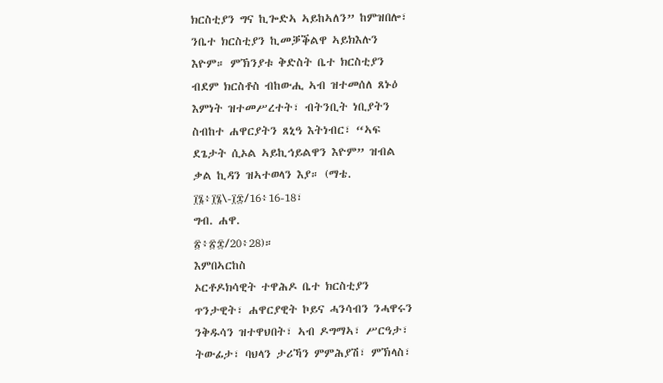ክርስቲያን ግና ኪጐድኣ ኣይከኣለን” ከምዝበሎ፣
ንቤተ ክርስቲያን ኪመቓቕልዋ ኣይክእሉን
እዮም። ምኽንያቱ ቅድስት ቤተ ክርስቲያን
ብደም ክርስቶስ ብከውሒ ኣብ ዝተመሰለ ጸኑዕ
እምነት ዝተመሥረተት፣ ብትንቢት ነቢያትን
ስብከተ ሐዋርያትን ጸኒዓ እትነብር፣ “ኣፍ
ደጌታት ሲኦል ኣይኪኅይልዋን እዮም” ዝብል
ቃል ኪዳን ዝኣተወላን እያ። (ማቴ.
፲፮፥፲፮\-፲፰/16፥16-18፣
ግብ. ሐዋ.
፳፥፳፰/20፥28)።
እምበኣርከስ
ኦርቶዶክሳዊት ተዋሕዶ ቤተ ክርስቲያን
ጥንታዊት፣ ሐዋርያዊት ኮይና ሓንሳብን ንሓዋሩን
ንቅዱሳን ዝተዋህበት፣ ኣብ ዶግማኣ፣ ሥርዓታ፣
ትውፊታ፣ ባህላን ታሪኻን ምምሕያሽ፣ ምኽላስ፣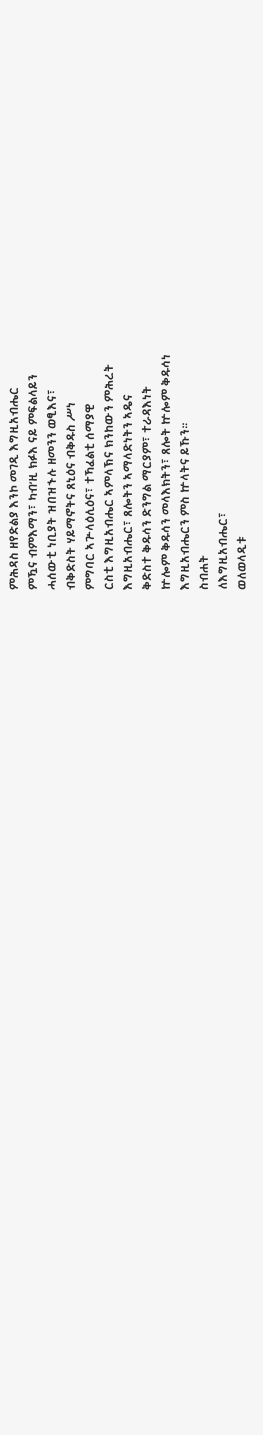ምሕዳስ ዘየድልያ እንኮ መገዲ እግዚአብሔር
ምዃና ብምእማን፣ ካብ’ዚ ክፉእ ናይ ምፍልላይን
ሓሰውቲ ነቢያት ዝበዝኁሉ ዘመንን ወፂእና፣
ብቅድስት ሃይማኖትና ጸኒዕና ብቅዱስ ሥነ
ምግባር ኣጕላዕሊዕና፣ ተኻፈልቲ ሰማያዊ
ርስቲ እግዚአብሔር ኣምላኽና ክንከውን ምሕረት
እግዚአብሔር፣ ጸሎትን ኣማላድነትን ኣዴና
ቅድስተ ቅዱሳን ድንግል ማርያም፣ ተራዳእነት
ኵሎም ቅዱሳን መላእክትን፣ ጸሎት ኵሎም ቅዱሳነ
እግዚአብሔርን ምስ ኵላትና ይኹን።
ስብሐት
ለእግዚአብሔር፣
ወለወላዲቱ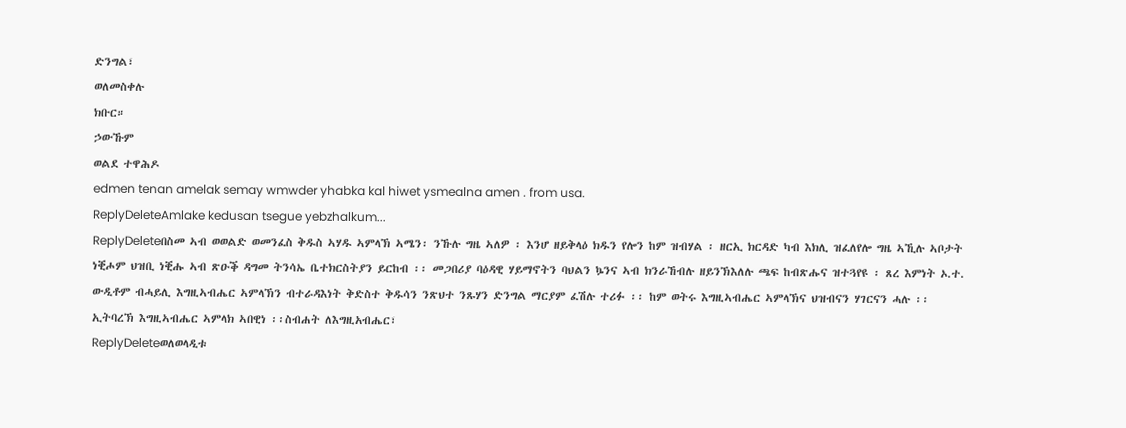ድንግል፣
ወለመስቀሉ
ክቡር።
ኃውኹም
ወልደ ተዋሕዶ
edmen tenan amelak semay wmwder yhabka kal hiwet ysmealna amen . from usa.
ReplyDeleteAmlake kedusan tsegue yebzhalkum...
ReplyDeleteበስመ ኣብ ወወልድ ወመንፈስ ቅዱስ ኣሃዱ ኣምላኽ ኣሜን፡ ንኹሉ ግዜ ኣለዎ ፡ እንሆ ዘይቅላዕ ክዱን የሎን ከም ዝብሃል ፡ ዘርኢ ክርዳድ ካብ እክሊ ዝፈለየሎ ግዜ ኣኺሉ ኣቦታት ነቒሖም ህዝቢ ነቒሑ ኣብ ጽዑቕ ዳግመ ትንሳኤ ቤተክርስትያን ይርከብ ፡፡ መጋበሪያ ባዕዳዊ ሃይማኖትን ባህልን ኴንና ኣብ ክንራኸብሉ ዘይንኽእለሉ ጫፍ ከብጽሑና ዝተጓየዩ ፡ ጸረ እምነት ኦ.ተ. ውዲቶም ብሓይሊ እግዚኣብሔር ኣምላኽን ብተራዳእነት ቅድስተ ቅዱሳን ንጽህተ ንጹሃን ድንግል ማርያም ፈሽሉ ተሪፉ ፡፡ ከም ወትሩ እግዚኣብሔር ኣምላኽና ህዝብናን ሃገርናን ሓሉ ፡፡ ኢትባረኽ እግዚኣብሔር ኣምላክ ኣበዊነ ፡፡ስብሐት ለእግዚአብሔር፣
ReplyDeleteወለወላዲቱ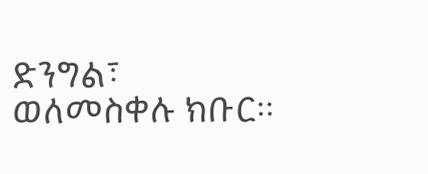ድንግል፣
ወለመስቀሉ ክቡር።